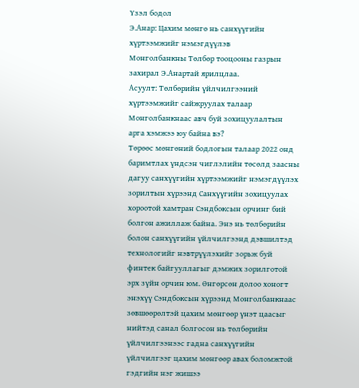Үзэл бодол
Э.Анар: Цахим мөнгө нь санхүүгийн хүртээмжийг нэмэгдүүлэв
Монголбанкны Төлбөр тооцооны газрын захирал Э.Анартай ярилцлаа.
Асуулт: Төлбөрийн үйлчилгээний хүртээмжийг сайжруулах талаар Монголбанкнаас авч буй зохицуулалтын арга хэмжээ юу байна вэ?
Төрөөс мөнгөний бодлогын талаар 2022 онд баримтлах үндсэн чиглэлийн төсөлд заасны дагуу санхүүгийн хүртээмжийг нэмэгдүүлэх зорилтын хүрээнд Санхүүгийн зохицуулах хороотой хамтран Сэндбоксын орчинг бий болгон ажиллаж байна. Энэ нь төлбөрийн болон санхүүгийн үйлчилгээнд дэвшилтэд технологийг нэвтрүүлэхийг зорьж буй финтек байгууллагыг дэмжих зорилготой эрх зүйн орчин юм. Өнгөрсөн долоо хоногт энэхүү Сэндбоксын хүрээнд Монголбанкнаас зөвшөөрөлтэй цахим мөнгөөр үнэт цаасыг нийтэд санал болгосон нь төлбөрийн үйлчилгээнээс гадна санхүүгийн үйлчилгээг цахим мөнгөөр авах боломжтой гэдгийн нэг жишээ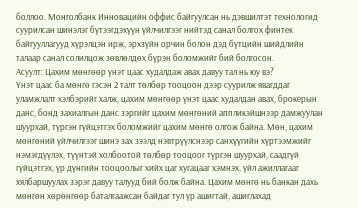боллоо. Монголбанк Инновацийн оффис байгуулсан нь дэвшилтэт технологид суурилсан шинэлэг бүтээгдэхүүн үйлчилгээг нийтэд санал болгох финтек байгууллагууд хүрэлцэн ирж, эрхзүйн орчин болон дэд бүтцийн шийдлийн талаар санал солилцож зөвлөлдөх бүрэн боломжийг бий болгосон.
Асуулт: Цахим мөнгөөр үнэт цаас худалдаж авах давуу тал нь юу вэ?
Үнэт цаас ба мөнгө гэсэн 2 талт төлбөр тооцоон дээр суурилж явагддаг уламжлалт хэлбэрийг халж, цахим мөнгөөр үнэт цаас худалдан авах, брокерын данс, бонд захиалгын данс зэргийг цахим мөнгөний аппликэйшнээр дамжуулан шуурхай, түргэн гүйцэтгэх боломжийг цахим мөнгө олгож байна. Мөн, цахим мөнгөний үйлчилгээг шинэ зах зээлд нэвтрүүлснээр санхүүгийн хүртээмжийг нэмэгдүүлэх, түүнтэй холбоотой төлбөр тооцоог түргэн шуурхай, саадгүй гүйцэтгэх, үр дүнгийн тооцоолыг хийх цаг хугацааг хэмнэх, үйл ажиллагааг хялбаршуулах зэрэг давуу талууд бий болж байна. Цахим мөнгө нь банкан дахь мөнгөн хөрөнгөөр баталгаажсан байдаг тул үр ашигтай, ашиглахад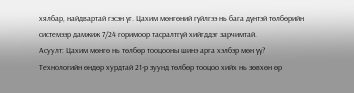хялбар, найдвартай гэсэн үг. Цахим мөнгөний гүйлгээ нь бага дүнтэй төлбөрийн системээр дамжиж 7/24 горимоор тасралтгүй хийгддэг зарчимтай.
Асуулт: Цахим мөнгө нь төлбөр тооцооны шинэ арга хэлбэр мөн үү?
Технологийн өндөр хурдтай 21-р зуунд төлбөр тооцоо хийх нь зөвхөн өр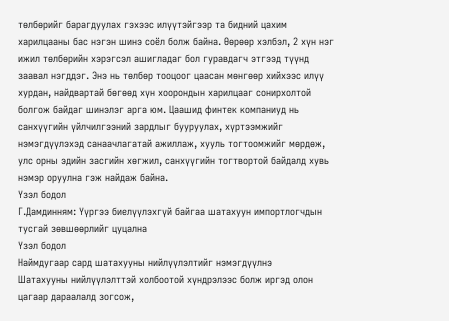төлбөрийг барагдуулах гэхээс илүүтэйгээр та бидний цахим харилцааны бас нэгэн шинэ соёл болж байна. Өөрөөр хэлбэл, 2 хүн нэг ижил төлбөрийн хэрэгсэл ашигладаг бол гуравдагч этгээд түүнд заавал нэгддэг. Энэ нь төлбөр тооцоог цаасан мөнгөөр хийхээс илүү хурдан, найдвартай бөгөөд хүн хоорондын харилцааг сонирхолтой болгож байдаг шинэлэг арга юм. Цаашид финтек компаниуд нь санхүүгийн үйлчилгээний зардлыг бууруулах, хүртээмжийг нэмэгдүүлэхэд санаачлагатай ажиллаж, хууль тогтоомжийг мөрдөж, улс орны эдийн засгийн хөгжил, санхүүгийн тогтвортой байдалд хувь нэмэр оруулна гэж найдаж байна.
Үзэл бодол
Г.Дамдинням: Үүргээ биелүүлэхгүй байгаа шатахуун импортлогчдын тусгай зөвшөөрлийг цуцална
Үзэл бодол
Наймдугаар сард шатахууны нийлүүлэлтийг нэмэгдүүлнэ
Шатахууны нийлүүлэлттэй холбоотой хүндрэлээс болж иргэд олон цагаар дараалалд зогсож,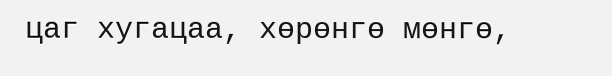цаг хугацаа, хөрөнгө мөнгө,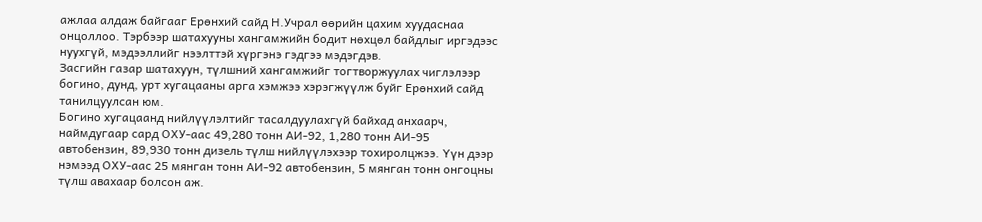ажлаа алдаж байгааг Ерөнхий сайд Н.Учрал өөрийн цахим хуудаснаа онцоллоо. Тэрбээр шатахууны хангамжийн бодит нөхцөл байдлыг иргэдээс нуухгүй, мэдээллийг нээлттэй хүргэнэ гэдгээ мэдэгдэв.
Засгийн газар шатахуун, түлшний хангамжийг тогтворжуулах чиглэлээр богино, дунд, урт хугацааны арга хэмжээ хэрэгжүүлж буйг Ерөнхий сайд танилцуулсан юм.
Богино хугацаанд нийлүүлэлтийг тасалдуулахгүй байхад анхаарч, наймдугаар сард ОХУ-аас 49,280 тонн АИ-92, 1,280 тонн АИ-95 автобензин, 89,930 тонн дизель түлш нийлүүлэхээр тохиролцжээ. Үүн дээр нэмээд ОХУ-аас 25 мянган тонн АИ-92 автобензин, 5 мянган тонн онгоцны түлш авахаар болсон аж.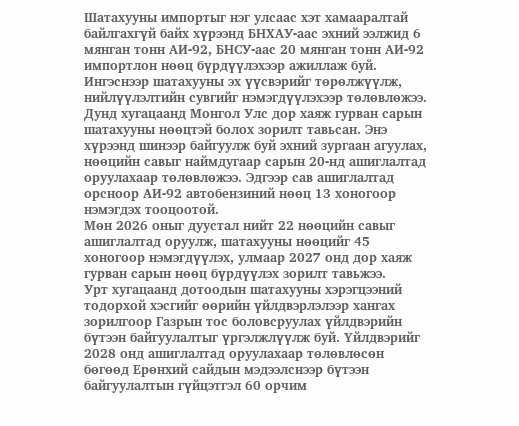Шатахууны импортыг нэг улсаас хэт хамааралтай байлгахгүй байх хүрээнд БНХАУ-аас эхний ээлжид 6 мянган тонн АИ-92, БНСУ-аас 20 мянган тонн АИ-92 импортлон нөөц бүрдүүлэхээр ажиллаж буй. Ингэснээр шатахууны эх үүсвэрийг төрөлжүүлж, нийлүүлэлтийн сувгийг нэмэгдүүлэхээр төлөвлөжээ.
Дунд хугацаанд Монгол Улс дор хаяж гурван сарын шатахууны нөөцтэй болох зорилт тавьсан. Энэ хүрээнд шинээр байгуулж буй эхний зургаан агуулах, нөөцийн савыг наймдугаар сарын 20-нд ашиглалтад оруулахаар төлөвлөжээ. Эдгээр сав ашиглалтад орсноор АИ-92 автобензиний нөөц 13 хоногоор нэмэгдэх тооцоотой.
Мөн 2026 оныг дуустал нийт 22 нөөцийн савыг ашиглалтад оруулж, шатахууны нөөцийг 45 хоногоор нэмэгдүүлэх, улмаар 2027 онд дор хаяж гурван сарын нөөц бүрдүүлэх зорилт тавьжээ.
Урт хугацаанд дотоодын шатахууны хэрэгцээний тодорхой хэсгийг өөрийн үйлдвэрлэлээр хангах зорилгоор Газрын тос боловсруулах үйлдвэрийн бүтээн байгуулалтыг үргэлжлүүлж буй. Үйлдвэрийг 2028 онд ашиглалтад оруулахаар төлөвлөсөн бөгөөд Ерөнхий сайдын мэдээлснээр бүтээн байгуулалтын гүйцэтгэл 60 орчим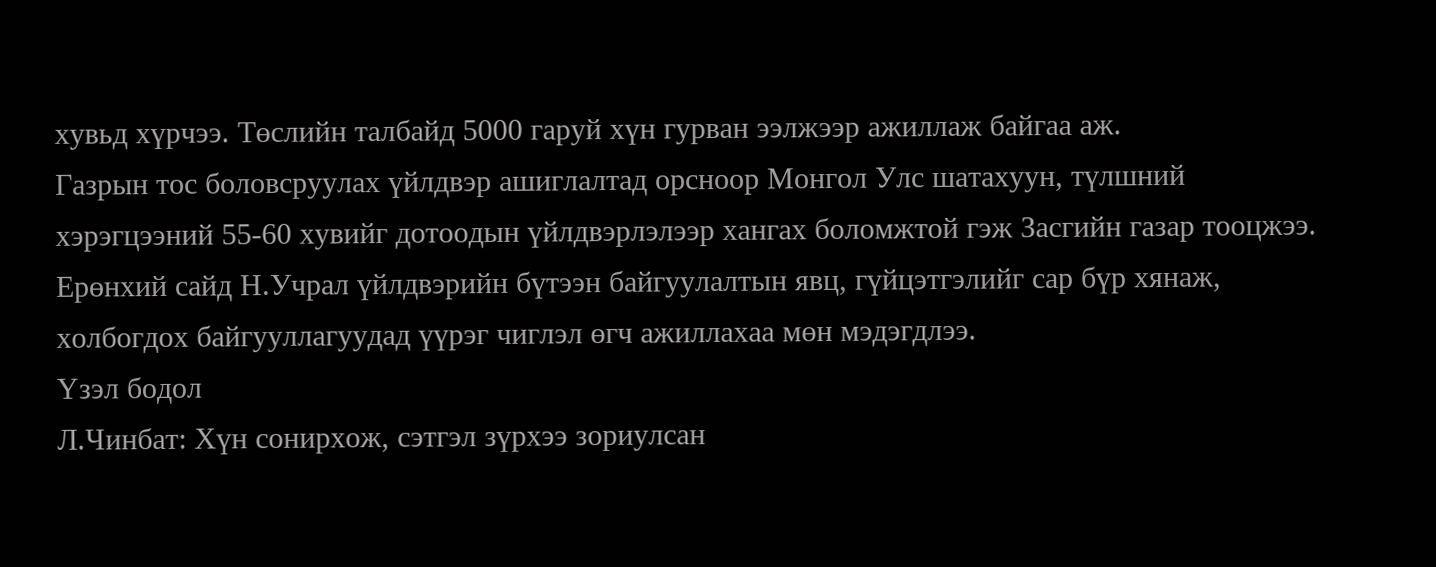хувьд хүрчээ. Төслийн талбайд 5000 гаруй хүн гурван ээлжээр ажиллаж байгаа аж.
Газрын тос боловсруулах үйлдвэр ашиглалтад орсноор Монгол Улс шатахуун, түлшний хэрэгцээний 55-60 хувийг дотоодын үйлдвэрлэлээр хангах боломжтой гэж Засгийн газар тооцжээ.
Ерөнхий сайд Н.Учрал үйлдвэрийн бүтээн байгуулалтын явц, гүйцэтгэлийг сар бүр хянаж, холбогдох байгууллагуудад үүрэг чиглэл өгч ажиллахаа мөн мэдэгдлээ.
Үзэл бодол
Л.Чинбат: Хүн сонирхож, сэтгэл зүрхээ зориулсан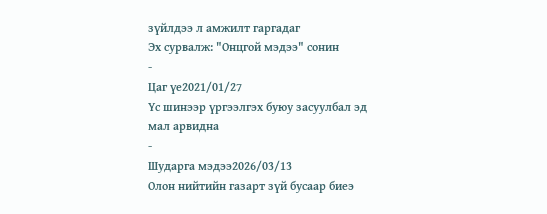зүйлдээ л амжилт гаргадаг
Эх сурвалж: "Онцгой мэдээ" сонин
-
Цаг үе2021/01/27
Үс шинээр үргээлгэх буюу засуулбал эд мал арвидна
-
Шударга мэдээ2026/03/13
Олон нийтийн газарт зүй бусаар биеэ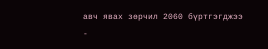авч явах зөрчил 2060 бүртгэгджээ
-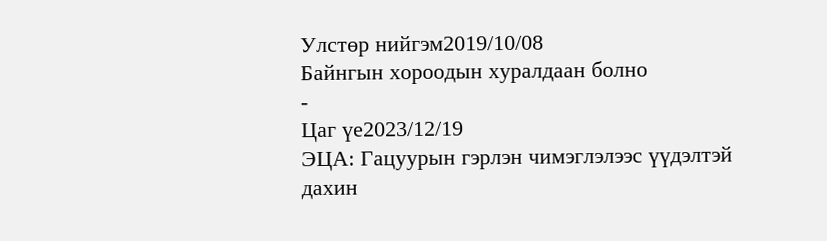Улстөр нийгэм2019/10/08
Байнгын хороодын хуралдаан болно
-
Цаг үе2023/12/19
ЭЦА: Гацуурын гэрлэн чимэглэлээс үүдэлтэй дахин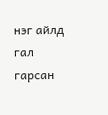нэг айлд гал гарсан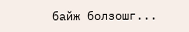байж болзошг...